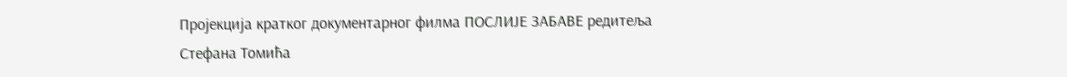Пројекција кратког документарног филма ПОСЛИЈЕ ЗАБАВЕ редитеља Стефана Томића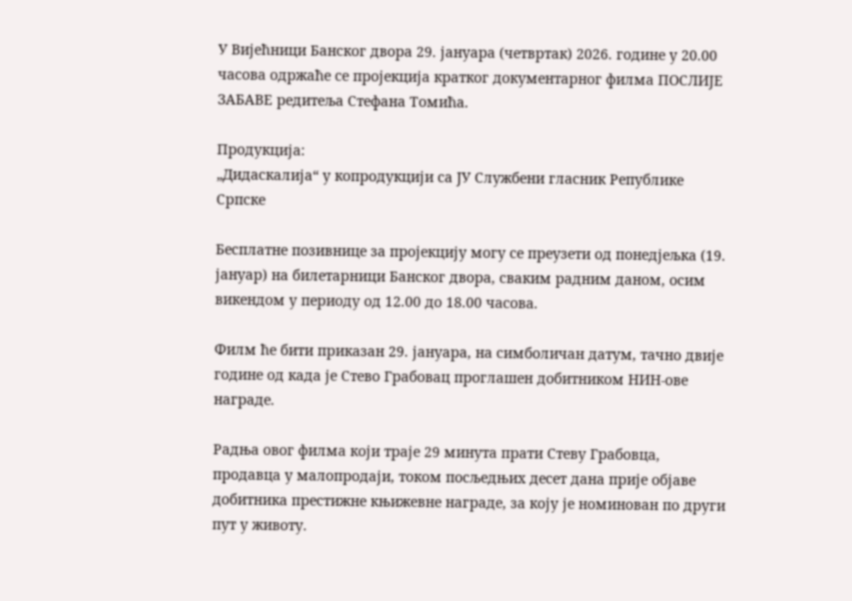У Вијећници Банског двора 29. јануара (четвртак) 2026. године у 20.00 часова одржаће се пројекција кратког документарног филма ПОСЛИЈЕ ЗАБАВЕ редитеља Стефана Томића.

Продукција:
„Дидаскалија“ у копродукцији са ЈУ Службени гласник Републике Српске

Бесплатне позивнице за пројекцију могу се преузети од понедјељка (19. јануар) на билетарници Банског двора, сваким радним даном, осим викендом у периоду од 12.00 до 18.00 часова.

Филм ће бити приказан 29. јануара, на симболичан датум, тачно двије године од када је Стево Грабовац проглашен добитником НИН-ове награде.

Радња овог филма који траје 29 минута прати Стеву Грабовца, продавца у малопродаји, током посљедњих десет дана прије објаве добитника престижне књижевне награде, за коју је номинован по други пут у животу.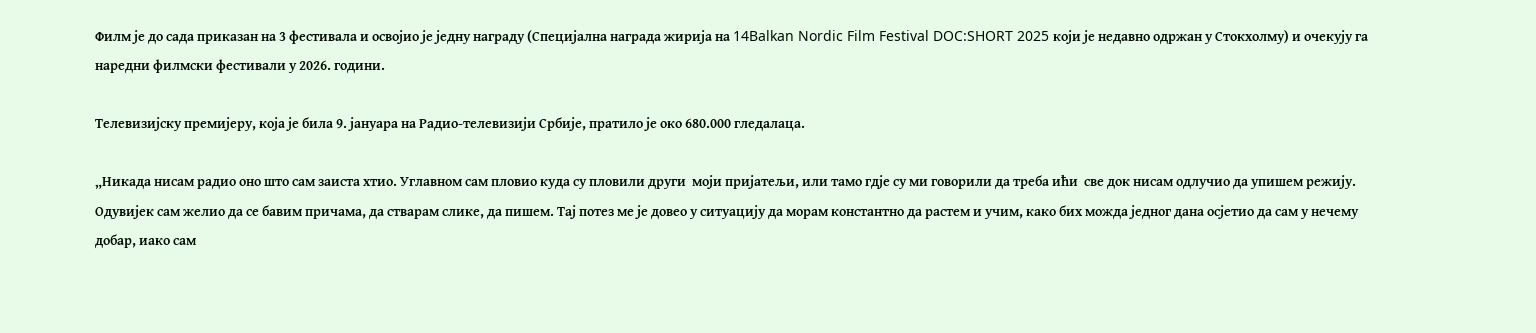Филм је до сада приказан на 3 фестивала и освојио је једну награду (Специјална награда жирија на 14Balkan Nordic Film Festival DOC:SHORT 2025 који је недавно одржан у Стокхолму) и очекују га наредни филмски фестивали у 2026. години.

Телевизијску премијеру, која је била 9. јануара на Радио-телевизији Србије, пратило је око 680.000 гледалаца.

„Никада нисам радио оно што сам заиста хтио. Углавном сам пловио куда су пловили други  моји пријатељи, или тамо гдје су ми говорили да треба ићи  све док нисам одлучио да упишем режију. Одувијек сам желио да се бавим причама, да стварам слике, да пишем. Тај потез ме је довео у ситуацију да морам константно да растем и учим, како бих можда једног дана осјетио да сам у нечему добар, иако сам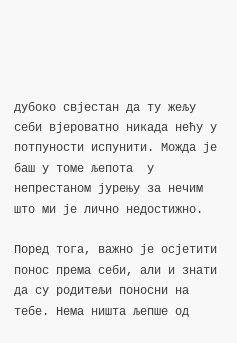дубоко свјестан да ту жељу себи вјероватно никада нећу у потпуности испунити. Можда је баш у томе љепота  у непрестаном јурењу за нечим што ми је лично недостижно.

Поред тога, важно је осјетити понос према себи, али и знати да су родитељи поносни на тебе. Нема ништа љепше од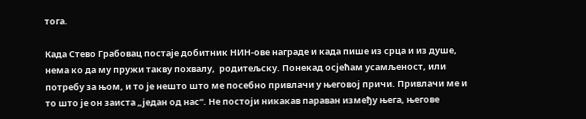тога.

Када Стево Грабовац постаје добитник НИН-ове награде и када пише из срца и из душе, нема ко да му пружи такву похвалу,  родитељску. Понекад осјећам усамљеност, или потребу за њом, и то је нешто што ме посебно привлачи у његовој причи. Привлачи ме и то што је он заиста „један од нас“. Не постоји никакав параван између њега, његове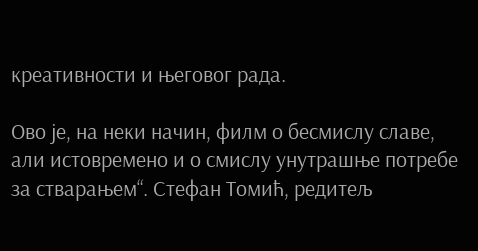креативности и његовог рада.

Ово је, на неки начин, филм о бесмислу славе, али истовремено и о смислу унутрашње потребе за стварањем“. Стефан Томић, редитељ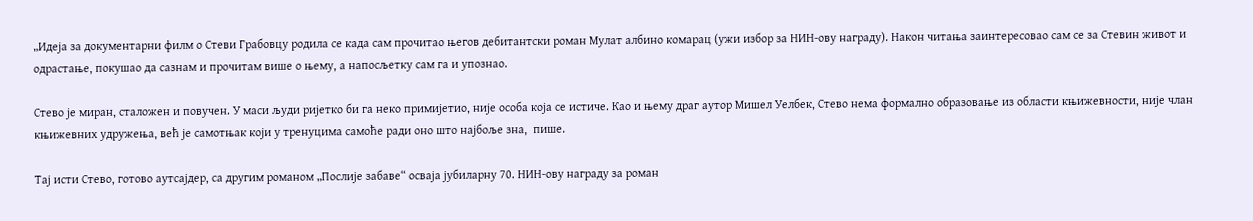„Идеја за документарни филм о Стеви Грабовцу родила се када сам прочитао његов дебитантски роман Мулат албино комарац (ужи избор за НИН-ову награду). Након читања заинтересовао сам се за Стевин живот и одрастање, покушао да сазнам и прочитам више о њему, а напосљетку сам га и упознао.

Стево је миран, сталожен и повучен. У маси људи ријетко би га неко примијетио, није особа која се истиче. Као и њему драг аутор Мишел Уелбек, Стево нема формално образовање из области књижевности, није члан књижевних удружења, већ је самотњак који у тренуцима самоће ради оно што најбоље зна,  пише.

Тај исти Стево, готово аутсајдер, са другим романом „Послије забаве“ осваја јубиларну 70. НИН-ову награду за роман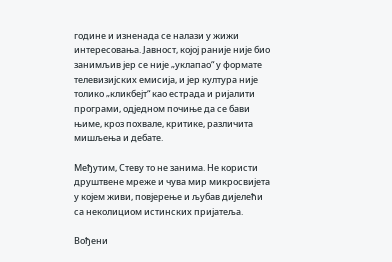године и изненада се налази у жижи интересовања. Јавност, којој раније није био занимљив јер се није „уклапао“ у формате телевизијских емисија, и јер култура није толико „кликбејт“ као естрада и ријалити програми, одједном почиње да се бави њиме, кроз похвале, критике, различита мишљења и дебате.

Међутим, Стеву то не занима. Не користи друштвене мреже и чува мир микросвијета у којем живи, повјерење и љубав дијелећи са неколициом истинских пријатеља.

Вођени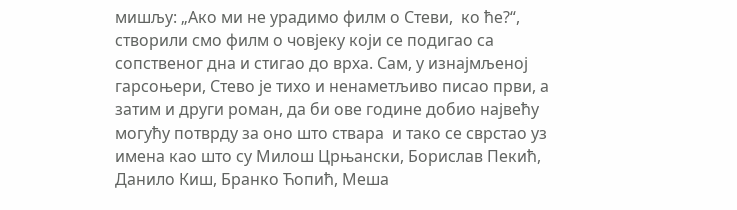мишљу: „Ако ми не урадимо филм о Стеви,  ко ће?“, створили смо филм о човјеку који се подигао са сопственог дна и стигао до врха. Сам, у изнајмљеној гарсоњери, Стево је тихо и ненаметљиво писао први, а затим и други роман, да би ове године добио највећу могућу потврду за оно што ствара  и тако се сврстао уз имена као што су Милош Црњански, Борислав Пекић, Данило Киш, Бранко Ћопић, Меша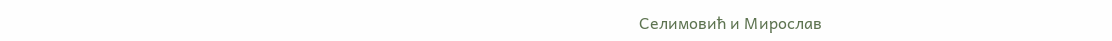Селимовић и Мирослав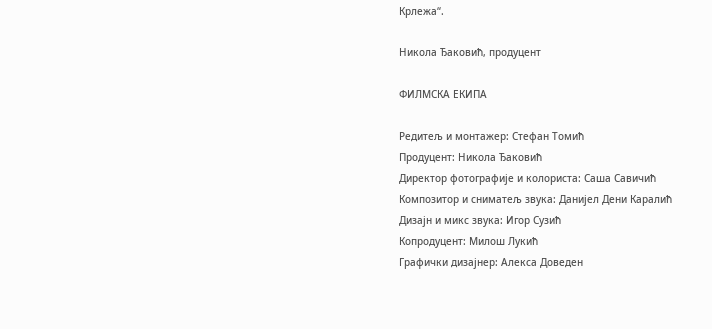Крлежа“.

Никола Ђаковић, продуцент

ФИЛМСКА ЕКИПА

Редитељ и монтажер: Стефан Томић
Продуцент: Никола Ђаковић
Директор фотографије и колориста: Саша Савичић
Композитор и сниматељ звука: Данијел Дени Каралић
Дизајн и микс звука: Игор Сузић
Копродуцент: Милош Лукић
Графички дизајнер: Алекса Доведен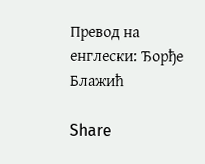Превод на енглески: Ђорђе Блажић

Share